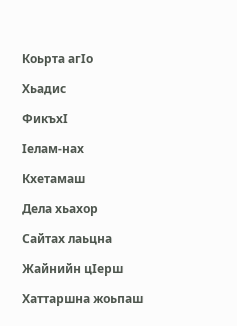Коьрта агIо

Хьадис

ФикъхI

Iелам-нах

Кхетамаш

Дела хьахор

Сайтах лаьцна

Жайнийн цIерш

Хаттаршна жоьпаш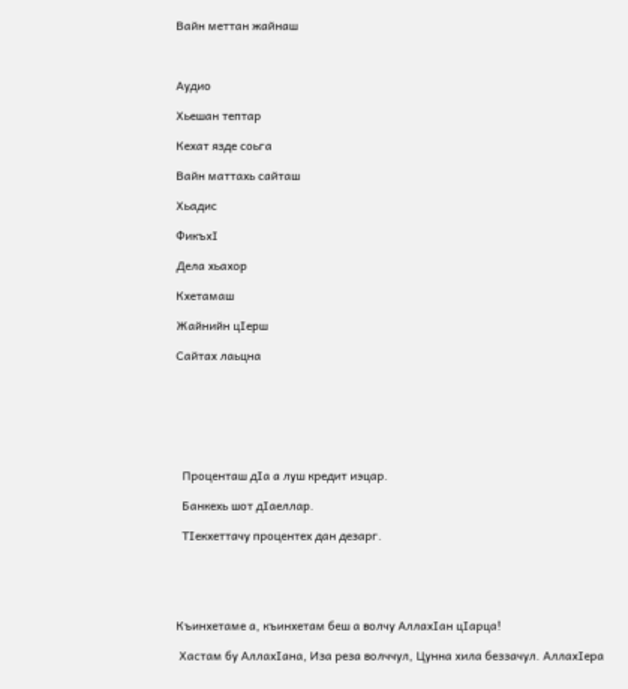Вайн меттан жайнаш



Аудио

Хьешан тептар

Кехат язде соьга

Вайн маттахь сайташ

Хьадис

ФикъхI

Дела хьахор

Кхетамаш

Жайнийн цIерш

Сайтах лаьцна







  Проценташ дIа а луш кредит иэцар.

  Банкехь шот дIаеллар.

  ТIекхеттачу процентех дан дезарг.





Къинхетаме а, къинхетам беш а волчу АллахIан цIарца!

 Хастам бу АллахIана, Иза реза волччул, Цунна хила беззачул. АллахIера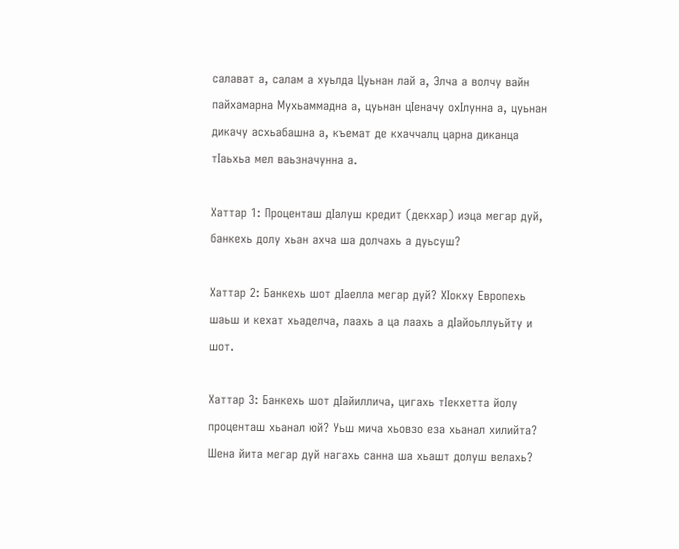салават а, салам а хуьлда Цуьнан лай а, Элча а волчу вайн пайхамарна Мухьаммадна а, цуьнан цIеначу охIлунна а, цуьнан дикачу асхьабашна а, къемат де кхаччалц царна диканца тIаьхьа мел ваьзначунна а.

Хаттар 1: Проценташ дIалуш кредит (декхар) иэца мегар дуй, банкехь долу хьан ахча ша долчахь а дуьсуш?

Хаттар 2: Банкехь шот дIаелла мегар дуй? ХIокху Европехь шаьш и кехат хьаделча, лаахь а ца лаахь а дIайоьллуьйту и шот.

Хаттар 3: Банкехь шот дIайиллича, цигахь тIекхетта йолу проценташ хьанал юй? Уьш мича хьовзо еза хьанал хилийта? Шена йита мегар дуй нагахь санна ша хьашт долуш велахь?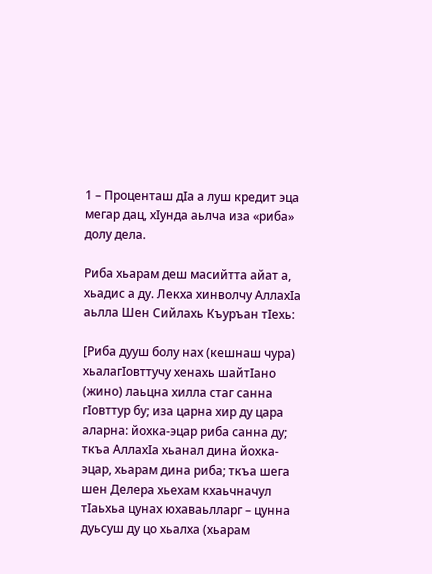1 – Проценташ дIа а луш кредит эца мегар дац, хIунда аьлча иза «риба» долу дела.

Риба хьарам деш масийтта айат а, хьадис а ду. Лекха хинволчу АллахIа аьлла Шен Сийлахь Къуръан тIехь:

[Риба дууш болу нах (кешнаш чура) хьалагIовттучу хенахь шайтIано (жино) лаьцна хилла стаг санна гIовттур бу; иза царна хир ду цара аларна: йохка-эцар риба санна ду; ткъа АллахIа хьанал дина йохка-эцар, хьарам дина риба; ткъа шега шен Делера хьехам кхаьчначул тIаьхьа цунах юхаваьлларг – цунна дуьсуш ду цо хьалха (хьарам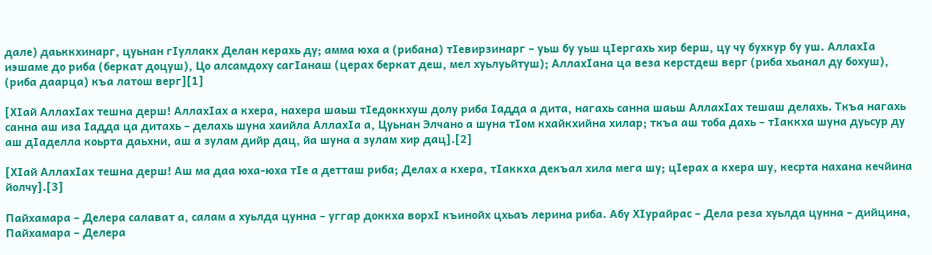дале) даьккхинарг, цуьнан гIуллакх Делан керахь ду; амма юха а (рибана) тIевирзинарг – уьш бу уьш цIергахь хир берш, цу чу бухкур бу уш. АллахIа иэшаме до риба (беркат доцуш), Цо алсамдоху сагIанаш (церах беркат деш, мел хуьлуьйтуш); АллахIана ца веза керстдеш верг (риба хьанал ду бохуш), (риба даарца) къа латош верг][1]

[ХIай АллахIах тешна дерш! АллахIах а кхера, нахера шаьш тIедоккхуш долу риба Iадда а дита, нагахь санна шаьш АллахIах тешаш делахь. Ткъа нагахь санна аш иза Iадда ца дитахь – делахь шуна хаийла АллахIа а, Цуьнан Элчано а шуна тIом кхайкхийна хилар; ткъа аш тоба дахь – тIаккха шуна дуьсур ду аш дIаделла коьрта даьхни, аш а зулам дийр дац, йа шуна а зулам хир дац].[2]

[ХIай АллахIах тешна дерш! Аш ма даа юха-юха тIе а детташ риба; Делах а кхера, тIаккха декъал хила мега шу; цIерах а кхера шу, кесрта нахана кечйина йолчу].[3]

Пайхамара – Делера салават а, салам а хуьлда цунна – уггар доккха ворхI къинойх цхьаъ лерина риба. Абу ХIурайрас – Дела реза хуьлда цунна – дийцина, Пайхамара – Делера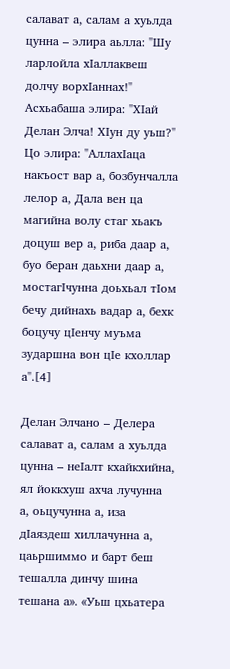салават а, салам а хуьлда цунна – элира аьлла: "Шу ларлойла хIаллаквеш долчу ворхIаннах!" Асхьабаша элира: "ХIай Делан Элча! ХIун ду уьш?" Цо элира: "АллахIаца накъост вар а, бозбунчалла лелор а, Дала вен ца магийна волу стаг хьакъ доцуш вер а, риба даар а, буо беран даьхни даар а, мостагIчунна доьхьал тIом бечу дийнахь вадар а, бехк боцучу цIенчу муъма зударшна вон цIе кхоллар а".[4]

Делан Элчано – Делера салават а, салам а хуьлда цунна – неIалт кхайкхийна, ял йоккхуш ахча лучунна а, оьцучунна а, иза дIаяздеш хиллачунна а, цаьршиммо и барт беш тешалла динчу шина тешана а». «Уьш цхьатера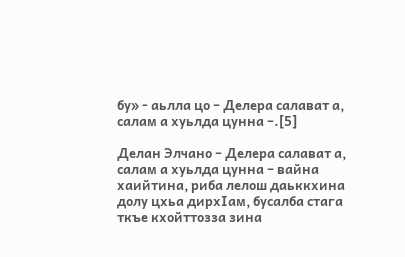бу» - аьлла цо – Делера салават а, салам а хуьлда цунна –.[5]

Делан Элчано – Делера салават а, салам а хуьлда цунна – вайна хаийтина, риба лелош даьккхина долу цхьа дирхIам, бусалба стага ткъе кхойттозза зина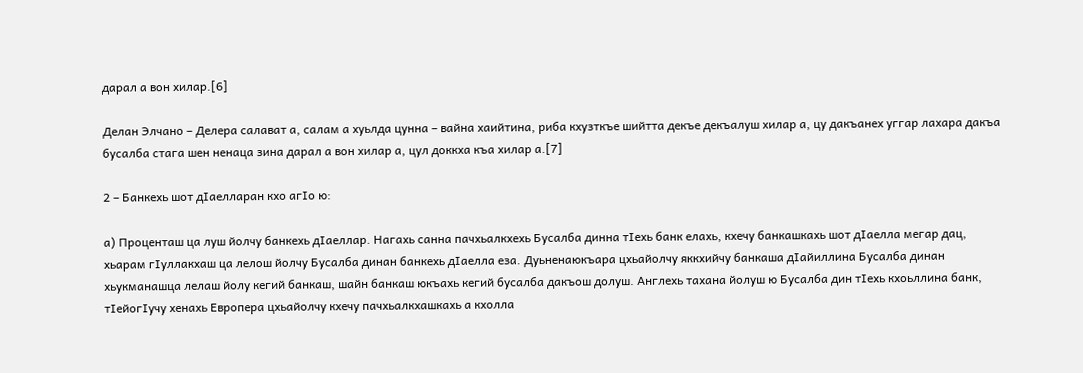дарал а вон хилар.[6]

Делан Элчано – Делера салават а, салам а хуьлда цунна – вайна хаийтина, риба кхузткъе шийтта декъе декъалуш хилар а, цу дакъанех уггар лахара дакъа бусалба стага шен ненаца зина дарал а вон хилар а, цул доккха къа хилар а.[7]

2 – Банкехь шот дIаелларан кхо агIо ю:

а) Проценташ ца луш йолчу банкехь дIаеллар. Нагахь санна пачхьалкхехь Бусалба динна тIехь банк елахь, кхечу банкашкахь шот дIаелла мегар дац, хьарам гIуллакхаш ца лелош йолчу Бусалба динан банкехь дIаелла еза. Дуьненаюкъара цхьайолчу яккхийчу банкаша дIайиллина Бусалба динан хьукманашца лелаш йолу кегий банкаш, шайн банкаш юкъахь кегий бусалба дакъош долуш. Англехь тахана йолуш ю Бусалба дин тIехь кхоьллина банк, тIейогIучу хенахь Европера цхьайолчу кхечу пачхьалкхашкахь а кхолла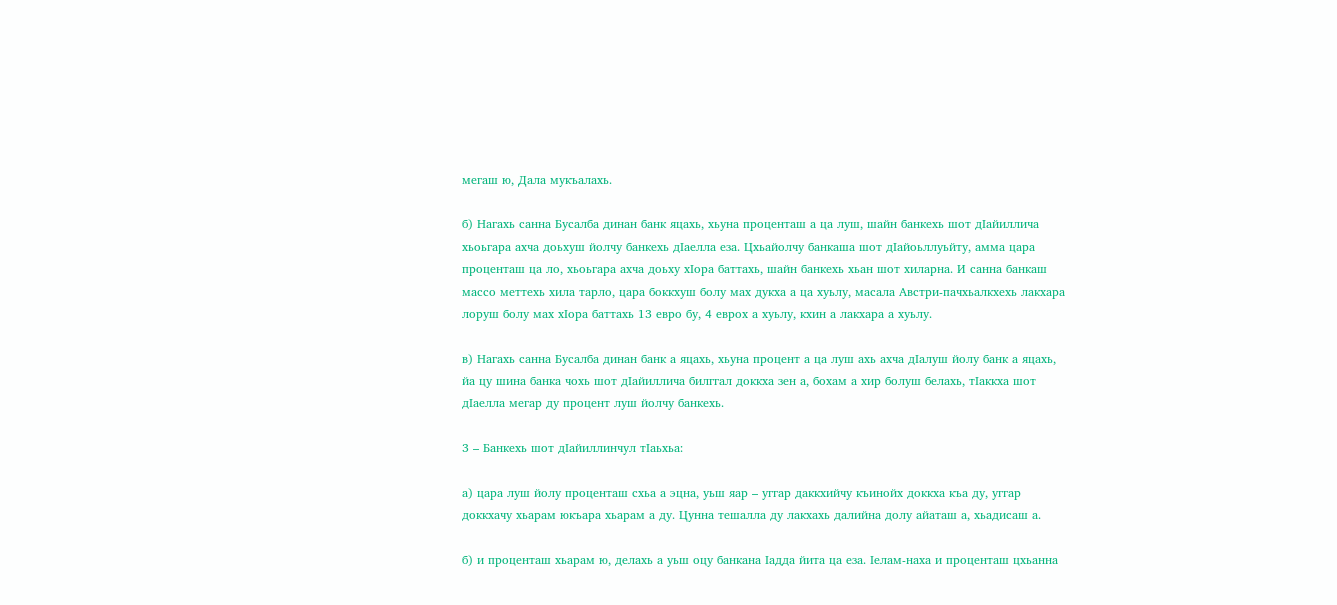мегаш ю, Дала мукъалахь.

б) Нагахь санна Бусалба динан банк яцахь, хьуна проценташ а ца луш, шайн банкехь шот дIайиллича хьоьгара ахча доьхуш йолчу банкехь дIаелла еза. Цхьайолчу банкаша шот дIайоьллуьйту, амма цара проценташ ца ло, хьоьгара ахча доьху хIора баттахь, шайн банкехь хьан шот хиларна. И санна банкаш массо меттехь хила тарло, цара боккхуш болу мах дукха а ца хуьлу, масала Австри-пачхьалкхехь лакхара лоруш болу мах хIора баттахь 13 евро бу, 4 еврох а хуьлу, кхин а лакхара а хуьлу.

в) Нагахь санна Бусалба динан банк а яцахь, хьуна процент а ца луш ахь ахча дIалуш йолу банк а яцахь, йа цу шина банка чохь шот дIайиллича билггал доккха зен а, бохам а хир болуш белахь, тIаккха шот дIаелла мегар ду процент луш йолчу банкехь.

3 – Банкехь шот дIайиллинчул тIаьхьа:

а) цара луш йолу проценташ схьа а эцна, уьш яар – уггар даккхийчу къинойх доккха къа ду, уггар доккхачу хьарам юкъара хьарам а ду. Цунна тешалла ду лакхахь далийна долу айаташ а, хьадисаш а.

б) и проценташ хьарам ю, делахь а уьш оцу банкана Iадда йита ца еза. Iелам-наха и проценташ цхьанна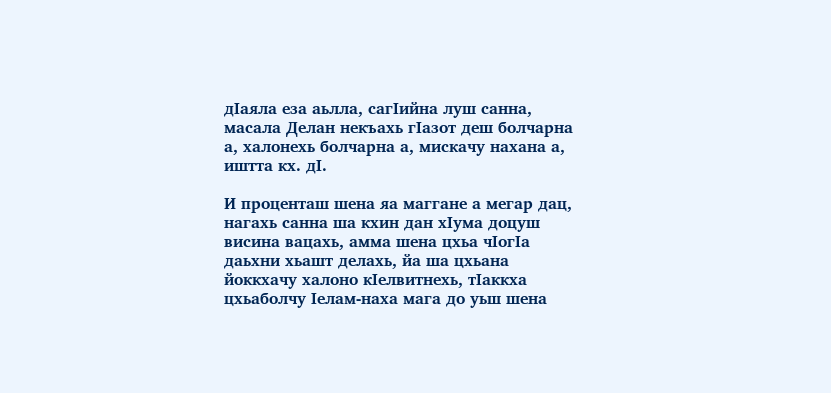дIаяла еза аьлла, сагIийна луш санна, масала Делан некъахь гIазот деш болчарна а, халонехь болчарна а, мискачу нахана а, иштта кх. дI.

И проценташ шена яа маггане а мегар дац, нагахь санна ша кхин дан хIума доцуш висина вацахь, амма шена цхьа чIогIа даьхни хьашт делахь, йа ша цхьана йоккхачу халоно кIелвитнехь, тIаккха цхьаболчу Iелам-наха мага до уьш шена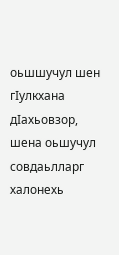оьшшучул шен гIулкхана дIахьовзор, шена оьшучул совдаьлларг халонехь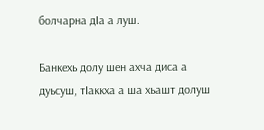болчарна дIа а луш.

Банкехь долу шен ахча диса а дуьсуш, тIаккха а ша хьашт долуш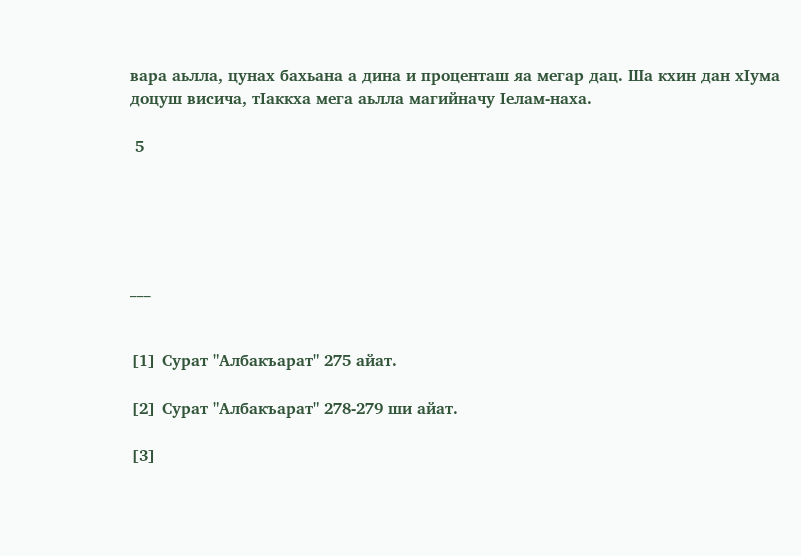вара аьлла, цунах бахьана а дина и проценташ яа мегар дац. Ша кхин дан хIума доцуш висича, тIаккха мега аьлла магийначу Iелам-наха.

 5





___


[1] Сурат "Албакъарат" 275 айат.

[2] Сурат "Албакъарат" 278-279 ши айат.

[3]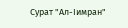Сурат "Ал-Iимран"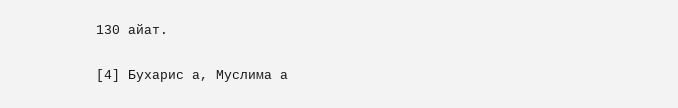130 айат.

[4] Бухарис а, Муслима а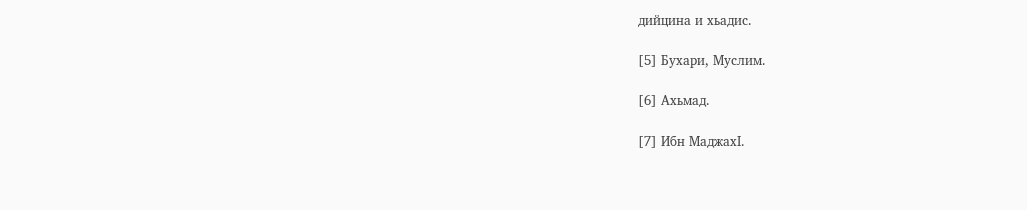дийцина и хьадис.

[5] Бухари, Муслим.

[6] Ахьмад.

[7] Ибн МаджахI.